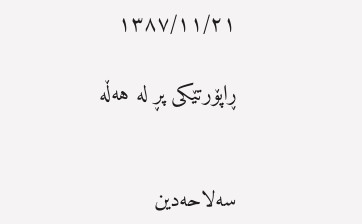۱۳۸۷/۱۱/۲۱

ڕاپۆرتێكی پڕ له‌‌‌ هه‌ڵه


سەلاحەدین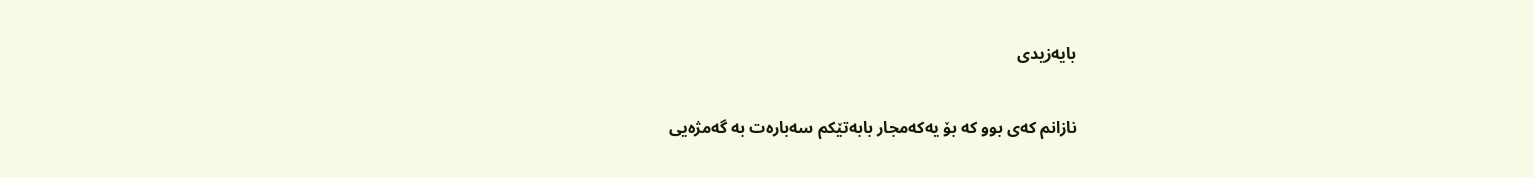بایەزیدی

نازانم کەی بوو کە بۆ یەکەمجار بابەتێکم سه‌باره‌ت به‌ گه‌مژه‌یی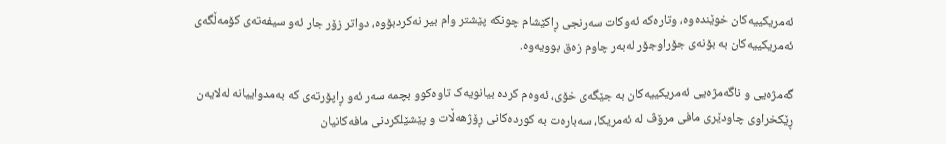ئه‌مریكییه‌كان خوێندەوە، وتاره‌كه ئه‌وكات سه‌رنجی ڕاكێشام چونكه پێشتر وام بیر نه‌كردبۆوه، دواتر زۆر جار ئەو سیفەتەی کۆمەڵگەی ئەمریکییەکان بە بۆنەی جۆراوجۆر لەبەر چاوم زەق بوویەوە.

گه‌مژه‌یی و ناگه‌مژه‌یی ئه‌مریكییه‌كان به‌ جێگه‌ی خۆی، ئه‌وه‌م كرده بیانویه‌ک تاوەکوو بچمه سه‌ر ئه‌و ڕاپۆرته‌ی كه به‌مدواییانه له‌لایه‌ن ڕێكخراوی چاودێری مافی مرۆڤ له‌ ئه‌‌مریكا، سه‌باره‌ت به‌ كورده‌كانی ڕۆژهه‌ڵات و پێشێلكردنی مافه‌كانیان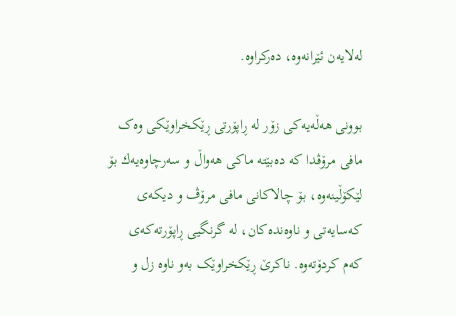له‌لایه‌ن ئێرانه‌وه، ده‌ركراوه.

بوونی هه‌ڵه‌یه‌كی زۆر له‌ ڕاپۆرتی ڕێكخراوێكی وه‌ک مافی مرۆڤدا كه ده‌بێته ماكی هه‌واڵ و سه‌رچاوه‌یه‌ك بۆ لێكۆڵینه‌و‌ه، بۆ چالاكانی مافی مرۆڤ و دیكه‌ی كه‌سایه‌تی و ناوه‌نده‌کان، له‌ گرنگیی ڕاپۆرته‌كه‌ی كه‌م كردۆته‌وه. ناكرێ ڕێكخراوێک به‌و ناوه زل و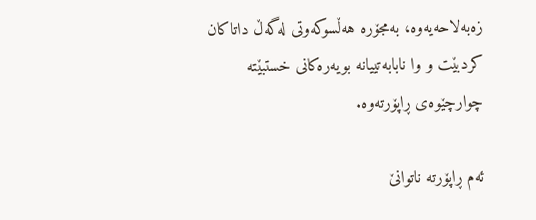زه‌به‌لاحه‌یه‌وه، به‌مجۆره هه‌ڵسوكه‌وتی له‌گه‌ڵ داتاكان كردبێت و وا نابابه‌تییانه بویه‌ره‌كانی خستبێته چوارچێوه‌ی ڕاپۆرته‌وه.

ئه‌م ڕاپۆرته ناتوانێ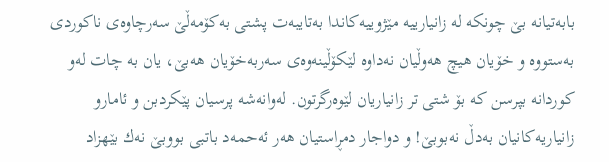بابه‌تیانه بێ چونكه له‌ زانیارییه مێژوییه‌كاندا به‌تایبه‌ت پشتی به‌كۆمه‌ڵێ سه‌رچاوه‌ی ناكوردی به‌ستووه و خۆیان هیچ هه‌وڵیان نه‌داوه لێكۆڵینه‌وه‌ی سه‌ربه‌خۆیان هه‌بێ، یان به‌ چات له‌و كوردانه بپرسن كه بۆ شتی تر زانیاریان لێوه‌رگرتون. له‌وانه‌شه پرسیان پێكردبن و ئامارو زانیاریه‌كانیان به‌دڵ نه‌بوبێ! و دواجار دمڕاستیان هه‌ر ئه‌حمه‌د باتبی بووبێ نه‌ك بێهزاد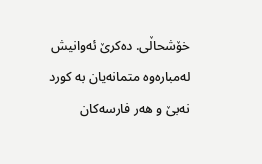خۆشحاڵی. ده‌كرێ ئه‌وانیش له‌مباره‌وه متمانه‌یان به‌ كورد نه‌بێ و هه‌ر فارسه‌كان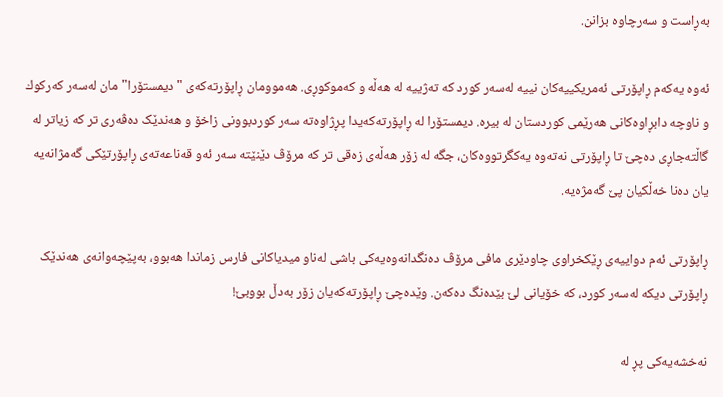به‌ڕاست و سه‌رچاوه بزانن.

ئه‌وه یه‌كه‌م ڕاپۆرتی ئه‌مریكییه‌كان نییه له‌سه‌ر كورد كه ته‌ژییه له‌ هه‌ڵه‌ و كه‌موكوڕی. هه‌موومان ڕاپۆرته‌كه‌ی "دیمستۆرا"مان له‌سه‌ر كه‌ركوك و ناوچه دابڕاوه‌كانی هه‌رێمی كوردستان له‌ بیره. دیمستۆرا له‌ ڕاپۆرته‌كه‌یدا پڕژاوه‌ته سه‌ر كوردبوونی زاخۆ و هه‌ندێک ده‌ڤه‌ری تر كه زیاتر له‌ گاڵته‌جاڕی ده‌چێ تا ڕاپۆرتی نه‌ته‌وه‌ یه‌كگرتووه‌كان، جگه له‌‌ زۆر هه‌ڵه‌ی زه‌قی تر كه‌ مرۆڤ دێنێته سه‌ر ئه‌و قه‌ناعه‌ته‌ی ڕاپۆرتێكی گه‌مژانه‌یه یان دەنا خه‌ڵكیان پێ گه‌مژه‌یه.

ڕاپۆرتی ئه‌م دواییه‌ی ڕێكخراوی چاودێری مافی مرۆڤ ده‌نگدانه‌وه‌یه‌كی باشی له‌ناو میدیاكانی فارس زماندا هه‌بوو، به‌پێچه‌وانه‌ی هه‌ندێک ڕاپۆرتی دیكه له‌سه‌ر كورد، كه خۆیانی لێ بێده‌نگ ده‌كه‌ن. وێده‌چێ ڕاپۆرته‌كه‌یان زۆر به‌دڵ بووبێ!

نه‌خشه‌یه‌كی پڕ له‌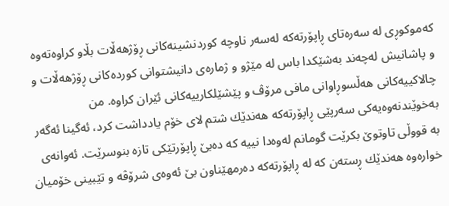كه‌موكوڕی له‌ سه‌ره‌تای ڕاپۆرته‌كه‌ له‌سه‌ر ناوچه‌ كوردنشینه‌كانی ڕۆژهه‌ڵات بڵاو كراوه‌ته‌وه و پاشانیش له‌چه‌ند به‌شێكدا باس له‌ مێژو و ژماره‌ی دانیشتوانی كورده‌كانی ڕۆژهه‌ڵات و چالاكییه‌كانی هه‌ڵسوڕاوانی مافی مرۆڤ و پێشێلكارییه‌كانی ئێران كراوه. من به‌خوێندنه‌وه‌یه‌كی سه‌رپێی ڕاپۆرته‌كه‌ هه‌‌ندێك شتم لای خۆم یادداشت كرد، ئه‌گینا ئه‌گه‌ر به‌ قووڵی تاوتوێ بكرێت گومانم له‌وه‌دا نییه كه ده‌بێ ڕاپۆرتێكی تازه بنوسرێت. ئه‌وانه‌ی خواره‌وه هه‌ندێك ڕسته‌ن كه له‌ ڕاپۆرته‌كه ده‌رمهێناون بێ ئه‌وه‌ی شرۆڤه و تێبینی خۆمیان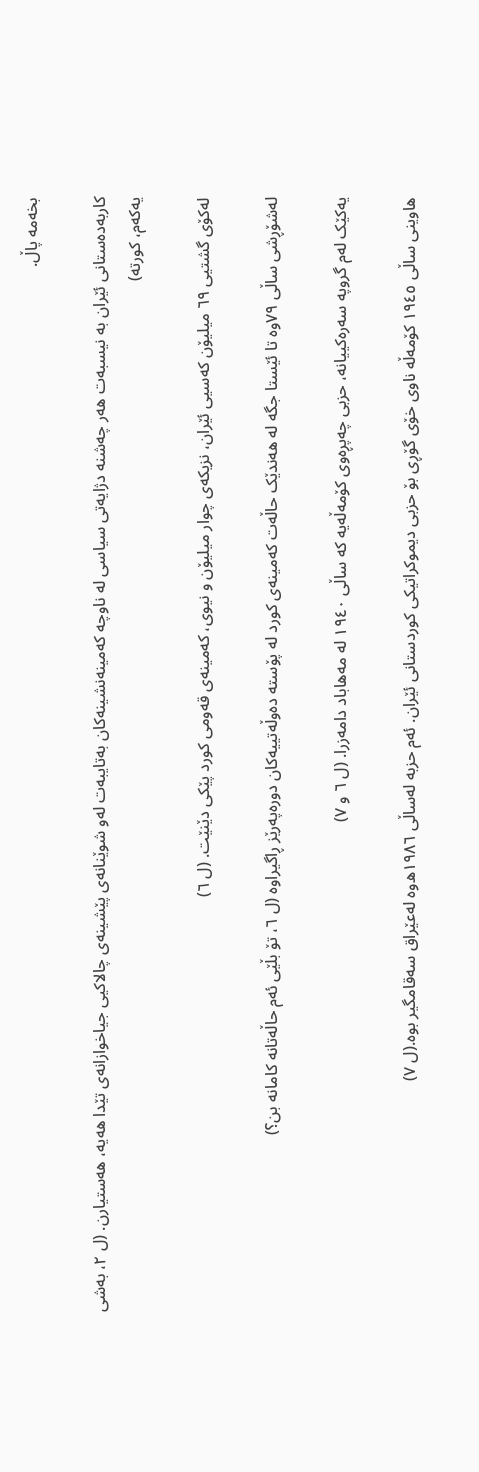بخه‌مه پاڵ.

كاربه‌ده‌ستانی ئێران به‌ نیسبه‌ت هه‌ر چه‌شنه دژایه‌تی سیاسی له‌ ناوچه‌ كه‌مینەنشینەکان به‌تایبه‌ت له‌و شوێنانه‌ی پێشینه‌ی چالاكیی جیاخوازانه‌ی تێدا هه‌یه‌، هه‌ستیارن. (ل ٢، به‌شی یه‌كه‌م، كورته)

له‌كۆی گشتیی ٦٩ میلیۆن كه‌سیی ئێران، نزیكه‌ی چوار میلیۆن و نیوی، كه‌مینه‌ی قه‌ومی كورد پێكی دێنێت. (ل ٦)

له‌شۆڕشی ساڵی ٧٩وه تا ئێستا جگه‌ له‌ هه‌ندێک حاڵه‌ت كه‌مینه‌ی كورد له‌ پۆسته ده‌وڵه‌تییه‌كان دوره‌په‌رێز ڕاگیراوه (ل ٦، تۆ بڵێی ئه‌م حاڵه‌تانه كامانه بن؟)

یه‌كێک له‌م گروپه سه‌ره‌كییانه، حزبی چه‌پڕه‌وی كۆمه‌ڵه‌یه كه ساڵی ١٩٤٠ له‌ مه‌هاباد دامه‌زرا. (ل ٦ و ٧)

هاوینی ساڵی ١٩٤٥ كۆمه‌ڵه ناوی خۆی گۆڕی بۆ حزبی دیموكراتیكی كوردستانی ئێران. ئه‌م حزبه‌ له‌ساڵی ١٩٨٦ه‌وه له‌عێراق سه‌قامگیر بوه.(ل ٧)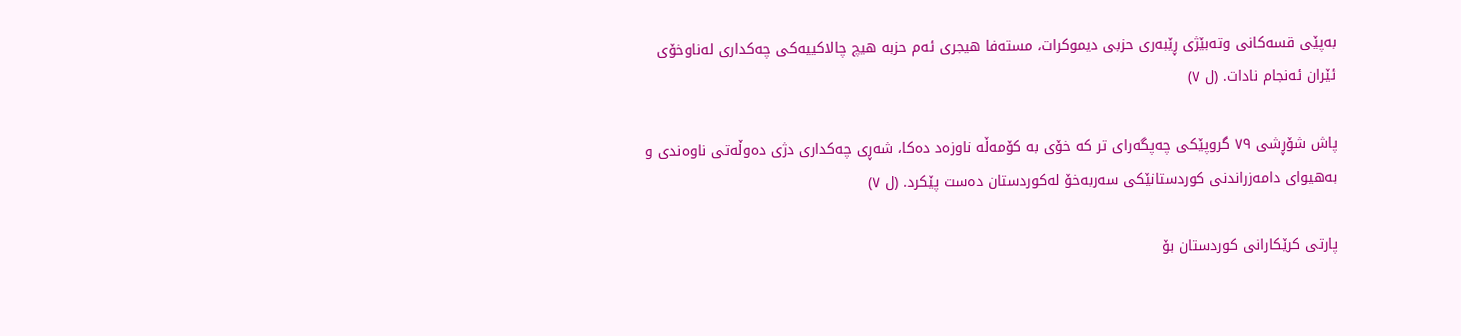به‌پێی قسه‌كانی وته‌بێژی ڕێبه‌ری حزبی دیموكرات، مسته‌فا هیجری ئه‌م حزبه هیچ چالاكییه‌كی چه‌كداری له‌ناوخۆی ئێران ئه‌نجام نادات. (ل ٧)

پاش شۆڕشی ٧٩ گروپێكی چه‌پگه‌رای تر كه خۆی به كۆمه‌ڵه ناوزه‌د ده‌كا، شه‌ڕی چه‌كداری دژی ده‌وڵه‌تی ناوه‌ندی و به‌هیوای دامه‌زراندنی كوردستانێكی سه‌ربه‌خۆ له‌كوردستان ده‌ست پێكرد. (ل ٧)

پارتی كرێكارانی كوردستان بۆ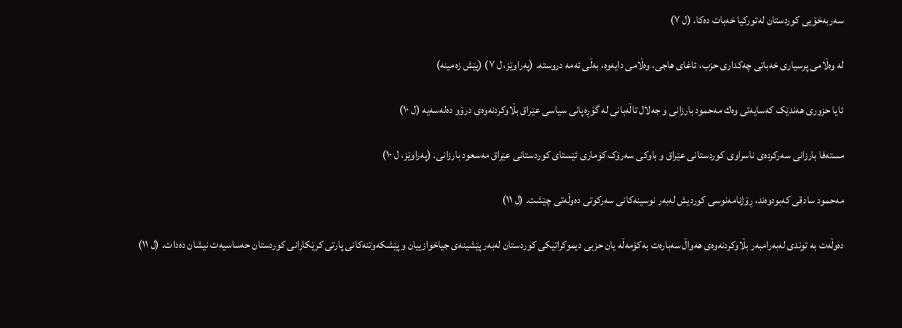سه‌ربه‌خۆیی كوردستان له‌توركیا خه‌بات ده‌كا. (ل ٧)

له‌ وه‌ڵامی پرسیاری خه‌باتی چه‌كداری حزب، ئاغای هاجی، وه‌ڵامی دایه‌وه، به‌ڵی ئه‌مه دروسته. (په‌راوێز، ل ٧) (پێش زه‌مینه)

ئایا حزوری هه‌ندێک كه‌سایه‌تی وه‌ك مه‌حمود بارزانی و جه‌لال تاڵه‌بانی له‌ گۆڕه‌پانی سیاسی عێراق بڵاوكردنه‌وه‌ی درۆو ده‌له‌سه‌یه (ل ١٠)

مسته‌فا بارزانی سه‌ركرده‌ی ناسراوی كوردستانی عێراق و باوكی سه‌رۆک كۆماری ئێستای كوردستانی عێراق مه‌سعود بارزانی. (په‌راوێز، ل ١٠)

مه‌حمود سادقی كه‌بودوه‌ند، ڕۆژنامه‌نوسی كوردیش له‌به‌ر نوسینه‌كانی سه‌ركوتی ده‌وڵه‌تی چێشت. (ل ١١)

ده‌وڵه‌ت به‌ توندی له‌به‌رامبه‌ر بڵاوكردنه‌وه‌ی هه‌واڵ سه‌باره‌ت به‌كۆمه‌ڵه یان حزبی دیموكراتیكی كوردستان له‌به‌ر پێشینه‌ی جیاخوازییان و پێشكه‌وتنه‌كانی پارتی كرێكارانی كوردستان حه‌ساسیه‌ت نیشان ده‌دات. (ل ١١)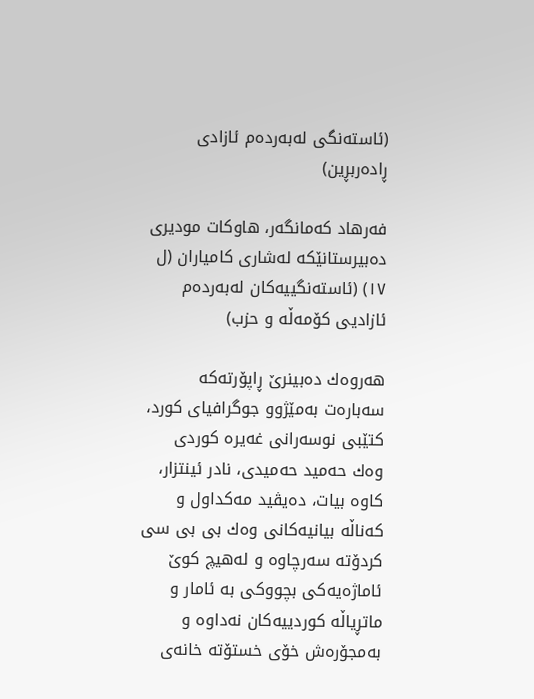(ئاسته‌نگی له‌به‌رده‌م ئازادی ڕاده‌ربڕین)

فه‌رهاد كه‌مانگه‌ر، هاوكات مودیری ده‌بیرستانێكه له‌شاری كامیاران (ل ١٧) (ئاسته‌نگییه‌كان له‌به‌رده‌م ئازادیی كۆمه‌ڵه و حزب)

هه‌روه‌ك ده‌بینرێ ڕاپۆرته‌كه سه‌باره‌ت به‌مێژوو جوگرافیای كورد، كتێبی نوسه‌رانی غه‌یره كوردی وه‌ك حه‌مید حه‌میدی، نادر ئینتزار، كاوه بیات، ده‌یڤید مه‌كداول و كه‌ناڵه‌ بیانیه‌كانی وه‌ك بی بی سی كردۆته سه‌رچاوه و له‌هیچ كوێ ئاماژه‌یه‌كی بچووكی به‌ ئامار و ماتڕیاڵه كوردییه‌كان نه‌داوه و به‌مجۆره‌ش خۆی خستۆته خانه‌ی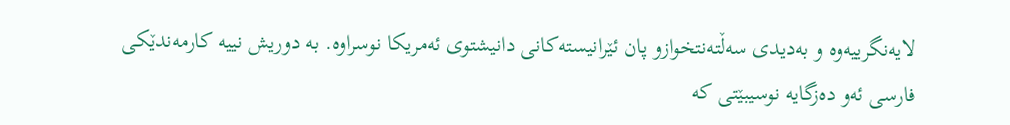لایه‌نگرییه‌وه و به‌دیدی سه‌ڵته‌‌نتخوازو پان ئێرانیسته‌كانی دانیشتوی ئه‌مریكا نوسراوه. به‌ دوریش نییه كارمه‌ندێكی فارسی ئه‌و ده‌زگایه نوسیبێتی كه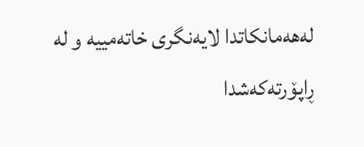له‌هه‌مانكاتدا لایه‌نگری خاته‌مییه و له‌ ڕاپۆرته‌كه‌شدا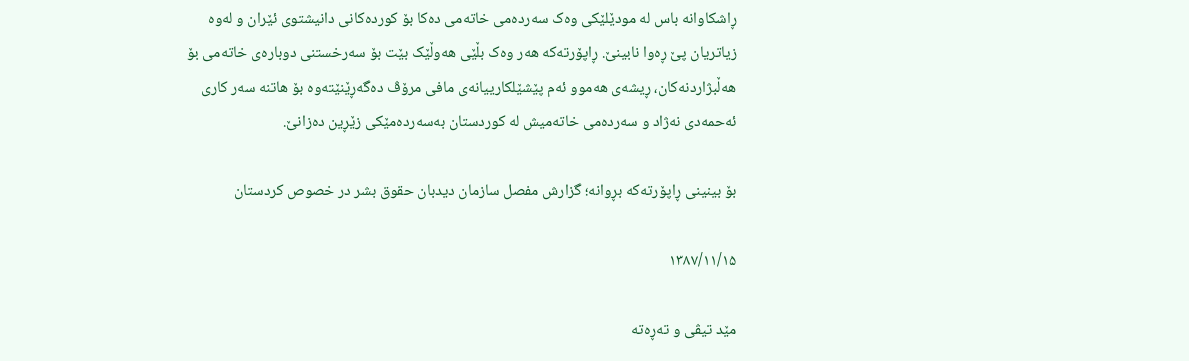ڕاشكاوانه باس له‌ مودێلێكی وه‌ک سه‌رده‌می خاته‌می ده‌كا بۆ كورده‌كانی دانیشتوی ئێران و له‌وه زیاتریان پێ ڕه‌وا نابینێ. ڕاپۆرته‌كه هه‌ر وه‌ک بڵێی هه‌وڵێک بێت بۆ سه‌رخستنی دوباره‌ی خاته‌می بۆ هه‌ڵبژاردنه‌كان، ڕیشه‌ی هه‌موو ئه‌م پێشێلكارییانه‌ی مافی مرۆڤ ده‌گه‌ڕێنێته‌وه بۆ هاتنه سه‌ر كاری ئه‌حمه‌دی نه‌ژاد و سه‌رده‌می خاته‌میش له‌ كوردستان به‌سه‌رده‌مێكی زێڕین ده‌زانێ.

بۆ بینینی ڕاپۆرته‌كه بڕوانه؛ گزارش مفصل سازمان دیدبان حقوق بشر در خصوص کردستان

۱۳۸۷/۱۱/۱۵

مێد تیڤی و ته‌ڕه‌ته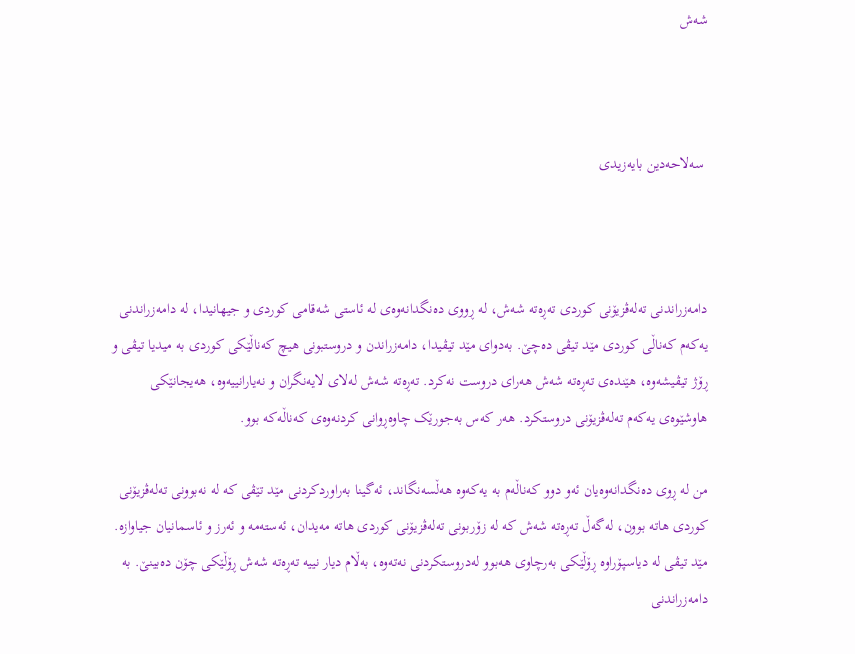شه‌ش



 سه‌لاحه‌دین بایه‌زیدی



دامه‌زراندنی ته‌له‌ڤزیۆنی كوردی ته‌ڕه‌ته‌ شه‌ش، له‌ ڕووی ده‌نگدانه‌وه‌ی له‌ ئاستی شه‌قامی كوردی و جیهانیدا، له‌ دامه‌زراندنی یه‌كه‌م كه‌‌ناڵی كوردی مێد تیڤی ده‌چێ. به‌دوای مێد تیڤیدا، دامه‌زراندن و دروستبونی هیچ كه‌ناڵێكی كوردی به‌ میدیا تیڤی و ڕۆژ تیڤیشه‌وه، هێنده‌ی ته‌ڕه‌ته شه‌ش هه‌رای دروست نه‌کرد. ته‌ڕه‌ته شه‌ش له‌لای لایه‌نگران و نه‌یارانییه‌وه، هه‌یجانێكی هاوشێوه‌ی یه‌كه‌م ته‌له‌ڤزیۆنی دروستكرد. هه‌ر كه‌س به‌جورێک چاوه‌ڕوانی كردنه‌وه‌ی كه‌ناڵه‌كه بوو.

من له‌ ڕوی ده‌نگدانه‌وه‌یان ئه‌و دوو كه‌ناڵه‌م به یه‌كه‌وه هه‌ڵسه‌نگاند، ئه‌گینا به‌راوردكردنی مێد تێڤی كه له‌ نه‌بوونی ته‌له‌ڤزیۆنی كوردی هاته بوون، له‌گه‌ڵ ته‌ڕه‌ته شه‌ش كه له‌ زۆربونی ته‌له‌ڤزیۆنی كوردی هاته مه‌یدان، ئه‌سته‌مه و ئه‌رز و ئاسمانیان جیاوازه. مێد تیڤی له‌ دیاسپۆراوه ڕۆڵێكی به‌رچاوی هه‌بوو له‌دروستكردنی نه‌ته‌وه، به‌ڵام دیار نییه ته‌ڕه‌ته شه‌ش ڕۆڵێكی چۆن ده‌بینێ. به‌ دامه‌زراندنی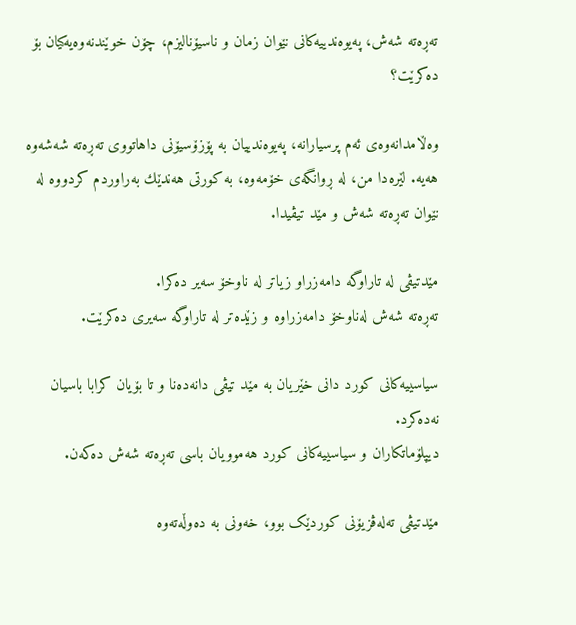ته‌‌ڕه‌ته شه‌ش، په‌یوه‌ندییه‌كانی نێوان زمان و ناسیۆنالیزم، چۆن خوێندنه‌وه‌یه‌كیان بۆ ده‌كرێت؟

وه‌ڵامدانه‌وه‌ی ئه‌م پرسیارانه، په‌یوه‌ندییان به‌ پۆزۆسیۆنی داهاتووی ته‌ڕه‌ته شه‌شه‌وه هه‌یه. لێره‌دا من، له‌ ڕوانگه‌ی خۆمه‌وه، به‌ كورتی هه‌ندێك به‌راوردم كردووه له‌ نێوان ته‌ڕه‌ته شه‌ش و مێد تیڤیدا.

مێدتیڤی له‌ تاراوگه دامه‌زراو زیاتر له‌ ناوخۆ سه‌یر ده‌كرا.
ته‌ڕه‌ته شه‌ش له‌ناوخۆ دامه‌زراوه‌ و زێده‌تر له‌ تاراوگه سه‌یری ده‌كرێت.

سیاسییه‌كانی كورد دانی خێریان به‌ مێد تیڤی دانه‌ده‌نا و تا بۆیان كرابا باسیان نه‌ده‌كرد.
دیپلۆماتكاران و سیاسییه‌كانی كورد هه‌موویان باسی ته‌ڕ‌ه‌ته شه‌ش ده‌كه‌ن.

مێدتیڤی ته‌له‌ڤزیۆنی كوردێک بوو، خه‌ونی به‌ ده‌وڵه‌ته‌وه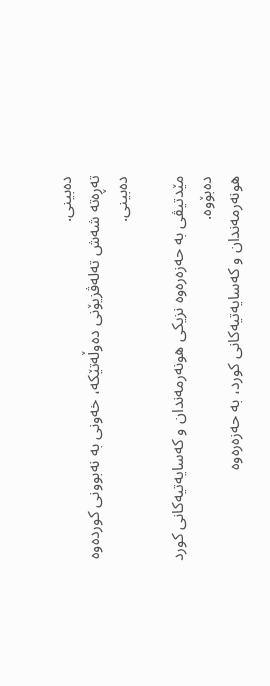ده‌بینی.
ته‌ڕه‌ته شه‌ش ته‌له‌ڤزیۆنی ده‌‌وڵه‌تێكه، خه‌ونی به‌ نه‌بوونی كورده‌وه ده‌بینی.

مێدتیڤی به‌ حه‌زه‌ره‌وه نزیكی هونه‌رمه‌ندان و كه‌سایه‌تیه‌كانی كورد ده‌بۆوه.
هونه‌رمه‌ندان و كه‌سایه‌تیه‌كانی كورد، به‌ حه‌زه‌ره‌وه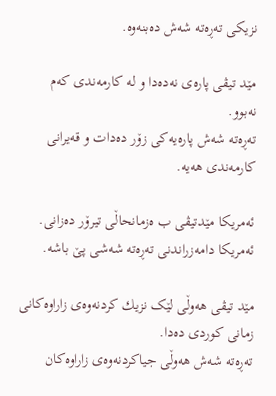نزیكی ته‌ڕه‌ته شه‌ش ده‌بنه‌وه.

مێد تیڤی پاره‌ی نه‌ده‌دا و له‌ كارمه‌ندی كه‌م نه‌بوو.
ته‌ڕه‌ته شه‌ش پاره‌یه‌كی زۆر ده‌دات و قه‌یرانی كارمه‌ندی هه‌یه.

ئه‌مریكا مێدتیڤی ب ه‌زمانحاڵی تیرۆر ده‌زانی.
ئه‌مریكا دامه‌زراندنی ته‌ڕه‌ته شه‌شی پێ باشه.

مێد تیڤی هه‌وڵی لێک نزیك كردنه‌وه‌ی زاراوه‌كانی زمانی كوردی ده‌دا.
ته‌ڕه‌ته شه‌ش هه‌وڵی جیاكردنه‌وه‌ی زاراوه‌كان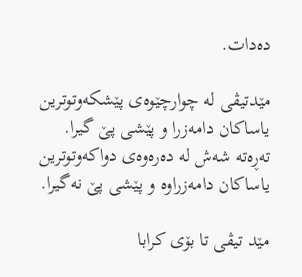ده‌دات.

مێدتیڤی له‌ چوارچێوه‌ی پێشكه‌وتوترین یاساكان دامه‌زرا و پێشی پێ گیرا.
ته‌ڕه‌ته شه‌ش له‌ ده‌ره‌وه‌ی دواكه‌وتوترین یاساكان دامه‌زراوه‌ و پێشی پێ نه‌گیرا.

مێد تیڤی تا بۆی كرابا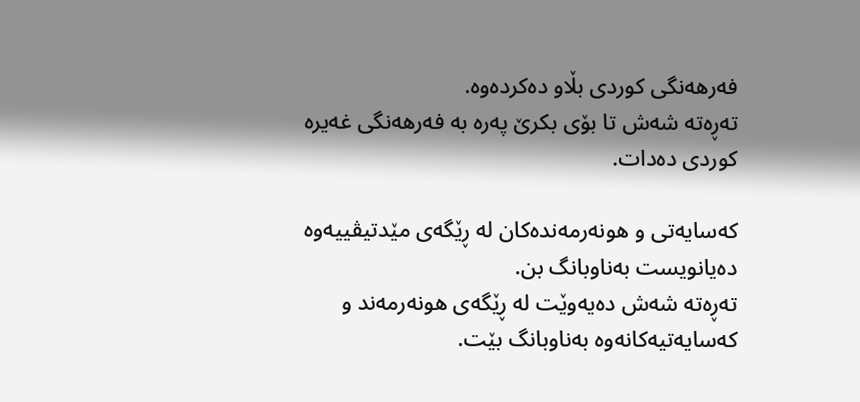فه‌رهه‌نگی كوردی بڵاو ده‌كرده‌وه.
ته‌ڕه‌ته شه‌ش تا بۆی بكرێ په‌ره‌ به‌ فه‌رهه‌نگی غه‌یره كوردی ده‌دات.

كه‌سایه‌تی و هونه‌رمه‌نده‌كان له‌ ڕێگه‌ی مێدتیڤییه‌وه ده‌یانویست به‌ناوبانگ بن.
ته‌ڕه‌ته شه‌ش ده‌یه‌وێت له‌ ڕێگه‌ی هونه‌رمه‌ند و كه‌سایه‌تیه‌كانه‌وه به‌ناوبانگ بێت.